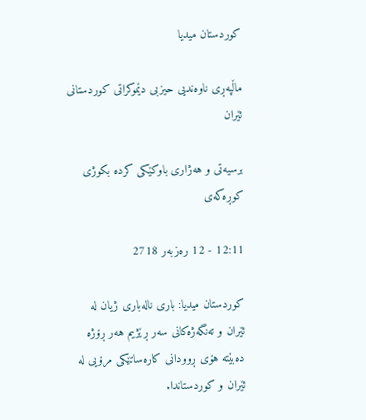کوردستان میدیا

ماڵپەڕی ناوەندیی حیزبی دێموکراتی کوردستانی ئێران

برسیەتی و هەژاری باوکێکی کردە بکوژی کوڕەکەی

12:11 - 12 رەزبەر 2718

کوردستان میدیا: باری نالەباری ژیان لە ئێران و تەنگەژەکانی سەر ڕێژیم هەر ڕۆژە دەبێتە هۆی ڕوودانی کارەساتێکی مرۆیی لە ئێران و کوردستاندا.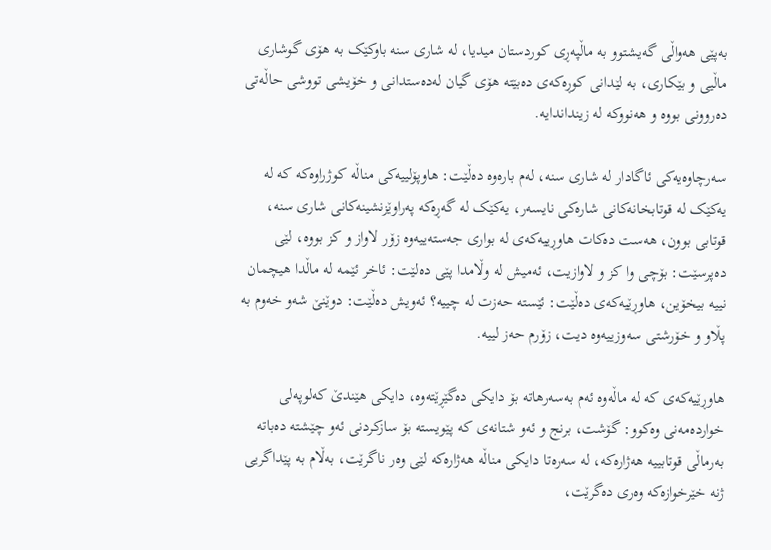بەپێی هەواڵی گەیشتوو بە ماڵپەڕی کوردستان میدیا، لە شاری سنە باوکێک بە هۆی گوشاری ماڵیی و بێکاری، بە لێدانی کوڕەکەی دەبێتە هۆی گیان لەدەستدانی و خۆیشی تووشی حاڵەتی دەروونی بووە و هەنووکە لە زینداندایە.

سەرچاوەیەکی ئاگادار لە شاری سنە، لەم بارەوە دەڵێت: هاوپۆلییەکی مناڵە کوژراوەکە کە لە یەکێک لە قوتابخانەکانی شارەکی نایسەر، یەکێک لە گەڕەکە پەراوێزنشینەکانی شاری سنە، قوتابی بوون، هەست دەکات هاوڕییەکەی لە بواری جەستەییەوە زۆر لاواز و کز بووە، لێی دەپرسێت: بۆچی وا کز و لاوازیت، ئەمیش لە وڵامدا پێی دەلێت: ئاخر ئێمە لە ماڵدا هیچمان نییە بیخۆین، هاوڕێیەکەی دەڵێت: ئێستە حەزت لە چییە؟ ئەویش دەڵێت: دوێنێ شەو خەوم بە پڵاو و خۆرشتی سەوزییەوە دیت، زۆرم حەز لییە.

هاوڕێیەکەی کە لە ماڵەوە ئەم بەسەرهاتە بۆ دایکی دەگێڕێتەوە، دایکی هێندێ کەلوپەلی خواردەمەنی وەکوو: گۆشت، برنج و ئەو شتانەی کە پێویستە بۆ سازکردنی ئەو چێشتە دەباتە بەرماڵی قوتابییە هەژارەکە، لە سەرەتا دایکی مناڵە هەژارەکە لێی وەر ناگرێت، بەڵام بە پێداگریی ژنە خێرخوازەکە وەری دەگرێت،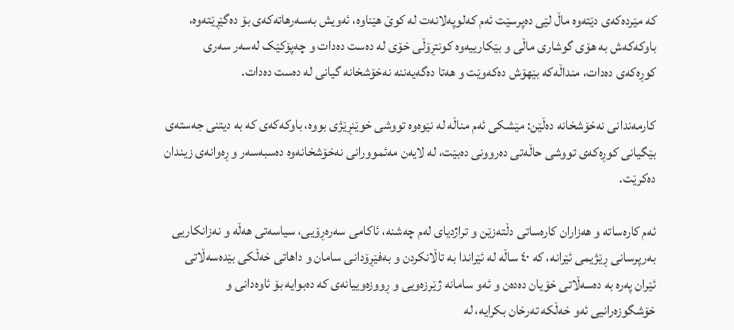کە مێردەکەی دێتەوە ماڵ لێی دەپرسێت ئەم کەلوپەلانەت لە کوێ هێناوە، ئەویش بەسەرهاتەکەی بۆ دەگێڕێتەوە، باوکەکەش بە هۆی گوشاری ماڵی و بێکارییەوە کونتڕۆڵی خۆی لە دەست دەدات و چەپۆکێک لەسەر سەری کوڕەکەی دەدات، منداڵەکە بێهۆش دەکەوێت و هەتا دەگەیەننە نەخۆشخانە گیانی لە دەست دەدات.

کارمەندانی نەخۆشخانە دەڵێن: مێشکی ئەم مناڵە لە نێوەوە تووشی خوێنڕێژی بووە، باوکەکەی کە بە دیتنی جەستەی بێگیانی کوڕەکەی تووشی حاڵەتی دەروونی دەبێت، لە لایەن مەئموورانی نەخۆشخانەوە دەسبەسەر و ڕەوانەی زیندان دەکرێت.

ئەم کارەساتە و هەزاران کارەساتی دڵتەزێن و تراژدیای لەم چەشنە، ئاکامی سەرەڕۆیی، سیاسەتی هەڵە و نەزانکاریی بەرپرسانی ڕێژیمی ئێرانە، کە ٤٠ ساڵە لە ئێراندا بە تاڵانکردن و بەفێڕۆدانی سامان و داهاتی خەڵکی بێدەسەڵاتی ئێران پەرە بە دەسەڵاتی خۆیان دەدەن و ئەو سامانە ژێرزەویی و ڕووزەوییانەی کە دەبوایە بۆ ئاوەدانی و خۆشگوزەرانیی ئەو خەڵکە تەرخان بکرایە، لە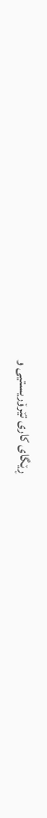ڕێگای کاری تێرۆریستیی و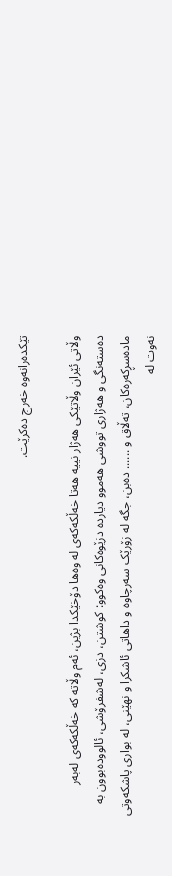تێکدەرانەوە خەرج دەکرێت.

وڵاتی ئێران وڵاتێکی هەژار نییە هەتا خەڵکەکەی لە وەها دۆخێکدا بژین، ئەم وڵاتە کە خەڵکەکەی لەبەر دەستەنگی و هەژاری تووشی هەموو دیاردە دزێوەکانی وەکوو: کوشتن، دزی، لەشفرۆشی، ئالوودەبوون بە مادەسڕکەرەکان، تەڵاق و ...... دەبن، جگە لە زۆرێک سەرچاوە و داهاتی ئاشکرا و نهێنی، لە بواری پاشکەوتی نەوت لە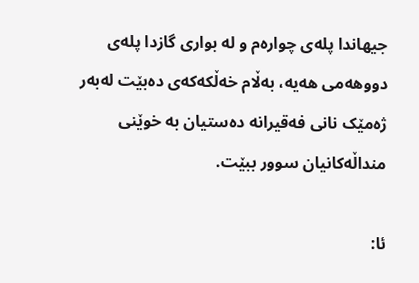جیهاندا پلەی چوارەم و لە بواری گازدا پلەی دووهەمی هەیە، بەڵام خەڵکەکەی دەبێت لەبەر ژەمێک نانی فەقیرانە دەستیان بە خوێنی منداڵەکانیان سوور ببێت.

ئا: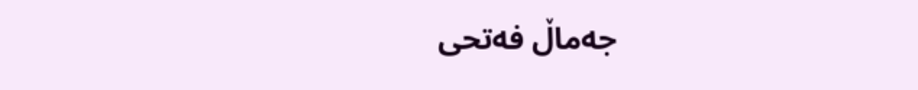جەماڵ فەتحی